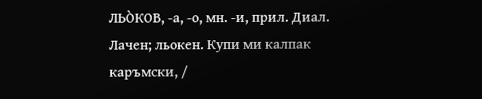ЛЬО̀КОВ, -а, -о, мн. -и, прил. Диал. Лачен; льокен. Купи ми калпак каръмски, /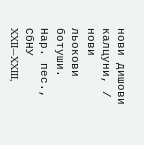нови дишови калцуни, / нови льокови ботуши. Нар. пес., СбНУ XXII—XXIII,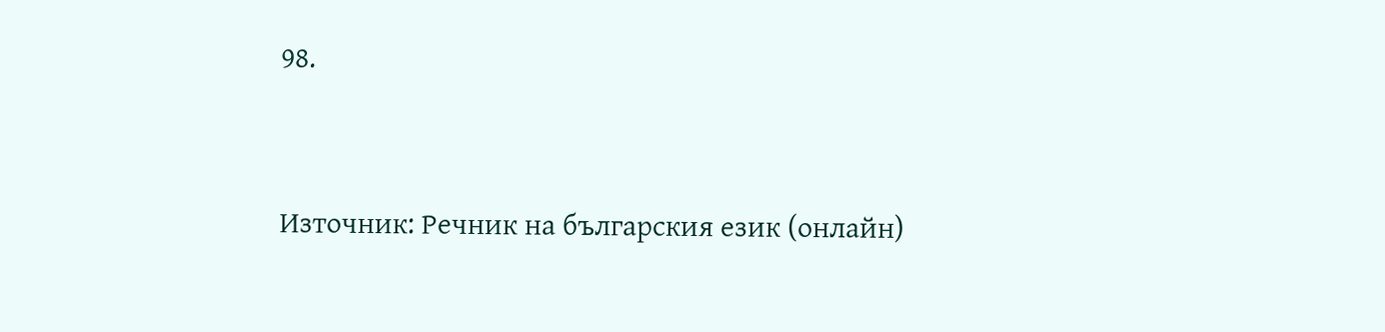98.


Източник: Речник на българския език (онлайн)